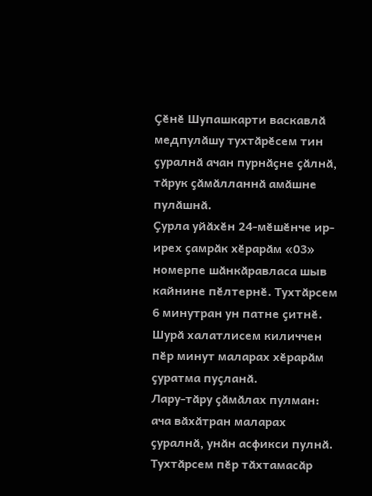Ҫӗнӗ Шупашкарти васкавлӑ медпулӑшу тухтӑрӗсем тин ҫуралнӑ ачан пурнӑҫне ҫӑлнӑ, тӑрук ҫӑмӑлланнӑ амӑшне пулӑшнӑ.
Ҫурла уйӑхӗн 24-мӗшӗнче ир-ирех ҫамрӑк хӗрарӑм «03» номерпе шӑнкӑравласа шыв кайнине пӗлтернӗ. Тухтӑрсем 6 минутран ун патне ҫитнӗ. Шурӑ халатлисем киличчен пӗр минут маларах хӗрарӑм ҫуратма пуҫланӑ.
Лару-тӑру ҫӑмӑлах пулман: ача вӑхӑтран маларах ҫуралнӑ, унӑн асфикси пулнӑ. Тухтӑрсем пӗр тӑхтамасӑр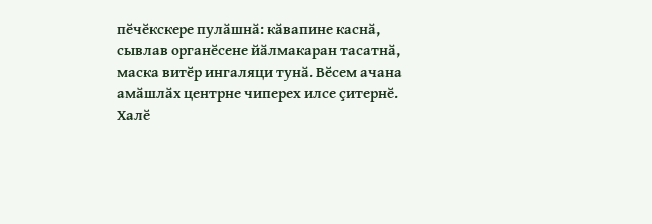пӗчӗкскере пулӑшнӑ: кӑвапине каснӑ, сывлав органӗсене йӑлмакаран тасатнӑ, маска витӗр ингаляци тунӑ. Вӗсем ачана амӑшлӑх центрне чиперех илсе ҫитернӗ.
Халӗ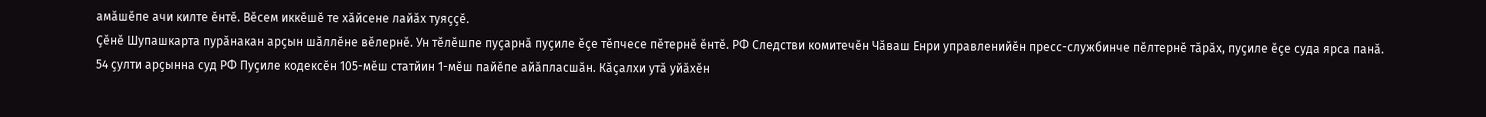амӑшӗпе ачи килте ӗнтӗ. Вӗсем иккӗшӗ те хӑйсене лайӑх туяҫҫӗ.
Ҫӗнӗ Шупашкарта пурӑнакан арҫын шӑллӗне вӗлернӗ. Ун тӗлӗшпе пуҫарнӑ пуҫиле ӗҫе тӗпчесе пӗтернӗ ӗнтӗ. РФ Следстви комитечӗн Чӑваш Енри управленийӗн пресс-службинче пӗлтернӗ тӑрӑх, пуҫиле ӗҫе суда ярса панӑ.
54 ҫулти арҫынна суд РФ Пуҫиле кодексӗн 105-мӗш статйин 1-мӗш пайӗпе айӑпласшӑн. Кӑҫалхи утӑ уйӑхӗн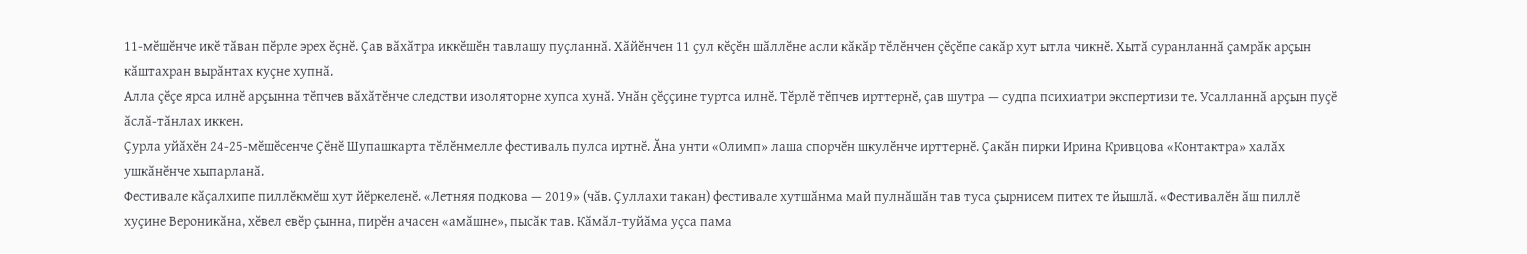11-мӗшӗнче икӗ тӑван пӗрле эрех ӗҫнӗ. Ҫав вӑхӑтра иккӗшӗн тавлашу пуҫланнӑ. Хӑйӗнчен 11 ҫул кӗҫӗн шӑллӗне асли кӑкӑр тӗлӗнчен ҫӗҫӗпе сакӑр хут ытла чикнӗ. Хытӑ суранланнӑ ҫамрӑк арҫын кӑштахран вырӑнтах куҫне хупнӑ.
Алла ҫӗҫе ярса илнӗ арҫынна тӗпчев вӑхӑтӗнче следстви изоляторне хупса хунӑ. Унӑн ҫӗҫҫине туртса илнӗ. Тӗрлӗ тӗпчев ирттернӗ, ҫав шутра — судпа психиатри экспертизи те. Усалланнӑ арҫын пуҫӗ ӑслӑ-тӑнлах иккен.
Ҫурла уйӑхӗн 24-25-мӗшӗсенче Ҫӗнӗ Шупашкарта тӗлӗнмелле фестиваль пулса иртнӗ. Ӑна унти «Олимп» лаша спорчӗн шкулӗнче ирттернӗ. Ҫакӑн пирки Ирина Кривцова «Контактра» халӑх ушкӑнӗнче хыпарланӑ.
Фестивале кӑҫалхипе пиллӗкмӗш хут йӗркеленӗ. «Летняя подкова — 2019» (чӑв. Ҫуллахи такан) фестивале хутшӑнма май пулнӑшӑн тав туса ҫырнисем питех те йышлӑ. «Фестивалӗн ӑш пиллӗ хуҫине Вероникӑна, хӗвел евӗр ҫынна, пирӗн ачасен «амӑшне», пысӑк тав. Кӑмӑл-туйӑма уҫса пама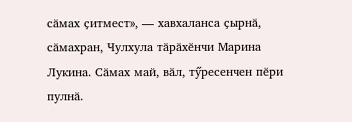сӑмах ҫитмест», — хавхаланса ҫырнӑ, сӑмахран, Чулхула тӑрӑхӗнчи Марина Лукина. Сӑмах май, вӑл, тӳресенчен пӗри пулнӑ.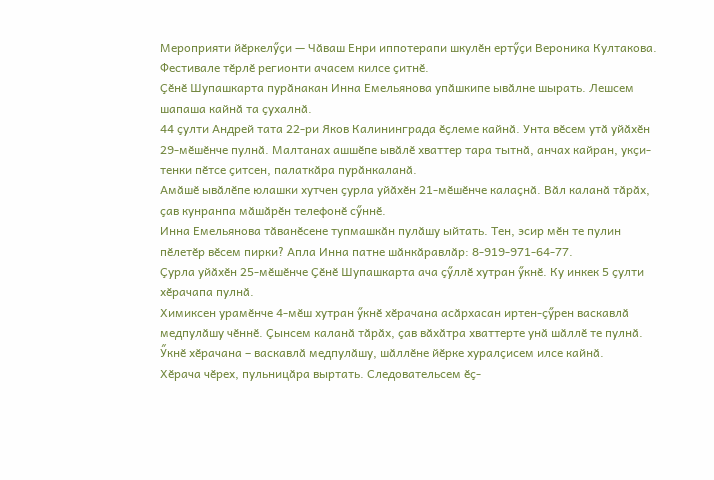Мероприяти йӗркелӳҫи — Чӑваш Енри иппотерапи шкулӗн ертӳҫи Вероника Култакова. Фестивале тӗрлӗ регионти ачасем килсе ҫитнӗ.
Ҫӗнӗ Шупашкарта пурӑнакан Инна Емельянова упӑшкипе ывӑлне шырать. Лешсем шапаша кайнӑ та ҫухалнӑ.
44 ҫулти Андрей тата 22-ри Яков Калининграда ӗҫлеме кайнӑ. Унта вӗсем утӑ уйӑхӗн 29-мӗшӗнче пулнӑ. Малтанах ашшӗпе ывӑлӗ хваттер тара тытнӑ, анчах кайран, укҫи-тенки пӗтсе ҫитсен, палаткӑра пурӑнкаланӑ.
Амӑшӗ ывӑлӗпе юлашки хутчен ҫурла уйӑхӗн 21-мӗшӗнче калаҫнӑ. Вӑл каланӑ тӑрӑх, ҫав кунранпа мӑшӑрӗн телефонӗ сӳннӗ.
Инна Емельянова тӑванӗсене тупмашкӑн пулӑшу ыйтать. Тен, эсир мӗн те пулин пӗлетӗр вӗсем пирки? Апла Инна патне шӑнкӑравлӑр: 8-919-971-64-77.
Ҫурла уйӑхӗн 25-мӗшӗнче Ҫӗнӗ Шупашкарта ача ҫӳллӗ хутран ӳкнӗ. Ку инкек 5 ҫулти хӗрачапа пулнӑ.
Химиксен урамӗнче 4-мӗш хутран ӳкнӗ хӗрачана асӑрхасан иртен-ҫӳрен васкавлӑ медпулӑшу чӗннӗ. Ҫынсем каланӑ тӑрӑх, ҫав вӑхӑтра хваттерте унӑ шӑллӗ те пулнӑ. Ӳкнӗ хӗрачана – васкавлӑ медпулӑшу, шӑллӗне йӗрке хуралҫисем илсе кайнӑ.
Хӗрача чӗрех, пульницӑра выртать. Следовательсем ӗҫ-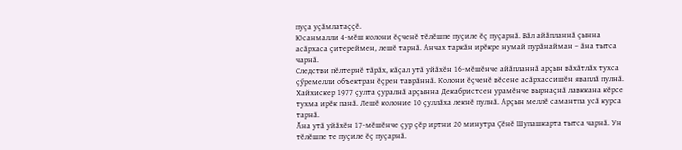пуҫа уҫӑмлатаҫҫӗ.
Юсанмалли 4-мӗш колони ӗҫченӗ тӗлӗшпе пуҫиле ӗҫ пуҫарнӑ. Вӑл айӑпланнӑ ҫынна асӑрхаса ҫитереймен, лешӗ тарнӑ. Анчах таркӑн ирӗкре нумай пурӑнайман – ӑна тытса чарнӑ.
Следстви пӗлтернӗ тӑрӑх, кӑҫал утӑ уйӑхӗн 16-мӗшӗнче айӑпланнӑ арҫын вӑхӑтлӑх тухса ҫӳремелли объектран ӗҫрен таврӑннӑ. Колони ӗҫченӗ вӗсене асӑрхассишӗн яваплӑ пулнӑ. Хайхискер 1977 ҫулта ҫуралнӑ арҫынна Декабристсен урамӗнче вырнаҫнӑ лавккана кӗрсе тухма ирӗк панӑ. Лешӗ колоние 10 ҫуллӑха лекнӗ пулнӑ. Арҫын меллӗ самантпа усӑ курса тарнӑ.
Ӑна утӑ уйӑхӗн 17-мӗшӗнче ҫур ҫӗр иртни 20 минутра Ҫӗнӗ Шупашкарта тытса чарнӑ. Ун тӗлӗшпе те пуҫиле ӗҫ пуҫарнӑ.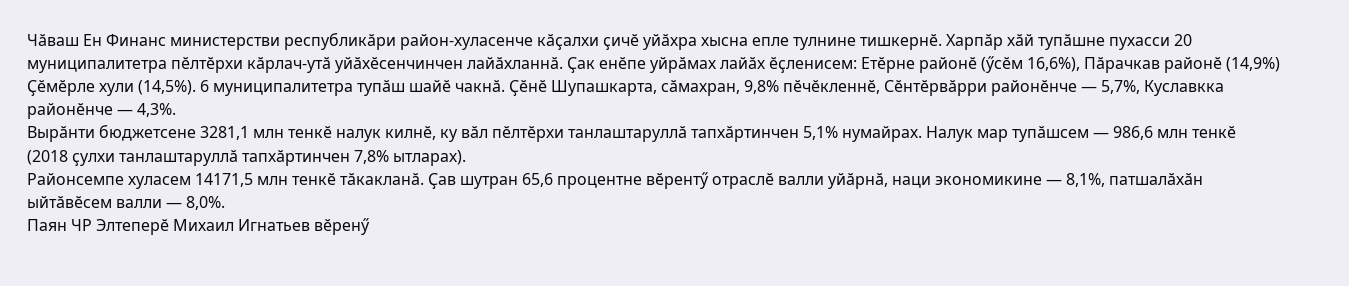Чӑваш Ен Финанс министерстви республикӑри район-хуласенче кӑҫалхи ҫичӗ уйӑхра хысна епле тулнине тишкернӗ. Харпӑр хӑй тупӑшне пухасси 20 муниципалитетра пӗлтӗрхи кӑрлач-утӑ уйӑхӗсенчинчен лайӑхланнӑ. Ҫак енӗпе уйрӑмах лайӑх ӗҫленисем: Етӗрне районӗ (ӳсӗм 16,6%), Пӑрачкав районӗ (14,9%) Ҫӗмӗрле хули (14,5%). 6 муниципалитетра тупӑш шайӗ чакнӑ. Ҫӗнӗ Шупашкарта, сӑмахран, 9,8% пӗчӗкленнӗ, Сӗнтӗрвӑрри районӗнче — 5,7%, Куславкка районӗнче — 4,3%.
Вырӑнти бюджетсене 3281,1 млн тенкӗ налук килнӗ, ку вӑл пӗлтӗрхи танлаштаруллӑ тапхӑртинчен 5,1% нумайрах. Налук мар тупӑшсем — 986,6 млн тенкӗ (2018 ҫулхи танлаштаруллӑ тапхӑртинчен 7,8% ытларах).
Районсемпе хуласем 14171,5 млн тенкӗ тӑкакланӑ. Ҫав шутран 65,6 процентне вӗрентӳ отраслӗ валли уйӑрнӑ, наци экономикине — 8,1%, патшалӑхӑн ыйтӑвӗсем валли — 8,0%.
Паян ЧР Элтеперӗ Михаил Игнатьев вӗренӳ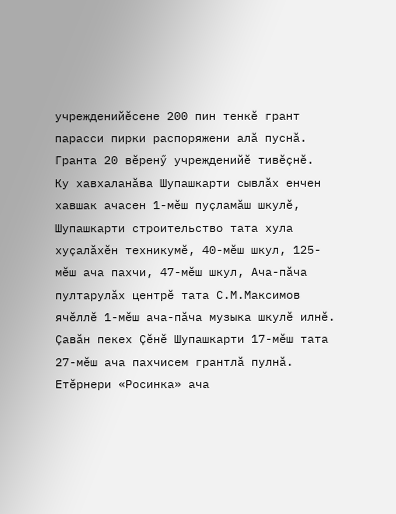учрежденийӗсене 200 пин тенкӗ грант парасси пирки распоряжени алӑ пуснӑ. Гранта 20 вӗренӳ учрежденийӗ тивӗҫнӗ.
Ку хавхаланӑва Шупашкарти сывлӑх енчен хавшак ачасен 1-мӗш пуҫламӑш шкулӗ, Шупашкарти строительство тата хула хуҫалӑхӗн техникумӗ, 40-мӗш шкул, 125-мӗш ача пахчи, 47-мӗш шкул, Ача-пӑча пултарулӑх центрӗ тата С.М.Максимов ячӗллӗ 1-мӗш ача-пӑча музыка шкулӗ илнӗ.
Ҫавӑн пекех Ҫӗнӗ Шупашкарти 17-мӗш тата 27-мӗш ача пахчисем грантлӑ пулнӑ. Етӗрнери «Росинка» ача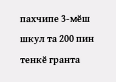пахчипе 3-мӗш шкул та 200 пин тенкӗ гранта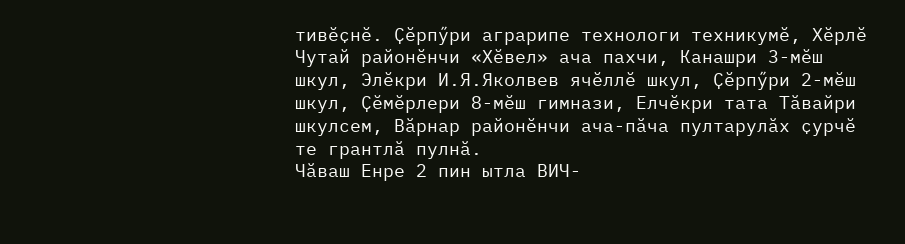тивӗҫнӗ. Ҫӗрпӳри аграрипе технологи техникумӗ, Хӗрлӗ Чутай районӗнчи «Хӗвел» ача пахчи, Канашри 3-мӗш шкул, Элӗкри И.Я.Яколвев ячӗллӗ шкул, Ҫӗрпӳри 2-мӗш шкул, Ҫӗмӗрлери 8-мӗш гимнази, Елчӗкри тата Тӑвайри шкулсем, Вӑрнар районӗнчи ача-пӑча пултарулӑх ҫурчӗ те грантлӑ пулнӑ.
Чӑваш Енре 2 пин ытла ВИЧ-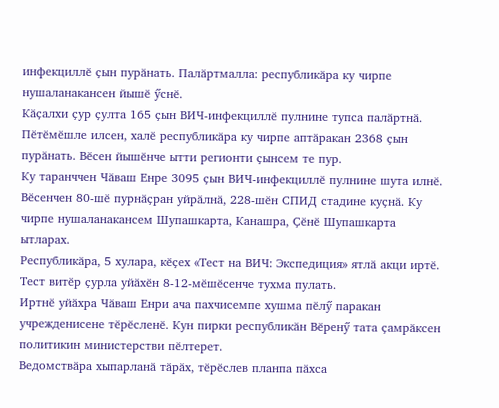инфекциллӗ ҫын пурӑнать. Палӑртмалла: республикӑра ку чирпе нушаланакансен йышӗ ӳснӗ.
Кӑҫалхи ҫур ҫулта 165 ҫын ВИЧ-инфекциллӗ пулнине тупса палӑртнӑ. Пӗтӗмӗшле илсен, халӗ республикӑра ку чирпе аптӑракан 2368 ҫын пурӑнать. Вӗсен йышӗнче ытти регионти ҫынсем те пур.
Ку таранччен Чӑваш Енре 3095 ҫын ВИЧ-инфекциллӗ пулнине шута илнӗ. Вӗсенчен 80-шӗ пурнӑҫран уйрӑлнӑ, 228-шӗн СПИД стадине куҫнӑ. Ку чирпе нушаланакансем Шупашкарта, Канашра, Ҫӗнӗ Шупашкарта ытларах.
Республикӑра, 5 хулара, кӗҫех «Тест на ВИЧ: Экспедиция» ятлӑ акци иртӗ. Тест витӗр ҫурла уйӑхӗн 8-12-мӗшӗсенче тухма пулать.
Иртнӗ уйӑхра Чӑваш Енри ача пахчисемпе хушма пӗлӳ паракан учрежденисене тӗрӗсленӗ. Кун пирки республикӑн Вӗренӳ тата ҫамрӑксен политикин министерстви пӗлтерет.
Ведомствӑра хыпарланӑ тӑрӑх, тӗрӗслев планпа пӑхса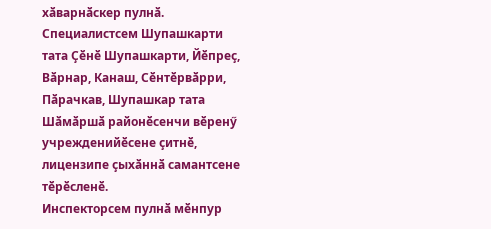хӑварнӑскер пулнӑ.
Специалистсем Шупашкарти тата Ҫӗнӗ Шупашкарти, Йӗпреҫ, Вӑрнар, Канаш, Сӗнтӗрвӑрри, Пӑрачкав, Шупашкар тата Шӑмӑршӑ районӗсенчи вӗренӳ учрежденийӗсене ҫитнӗ, лицензипе ҫыхӑннӑ самантсене тӗрӗсленӗ.
Инспекторсем пулнӑ мӗнпур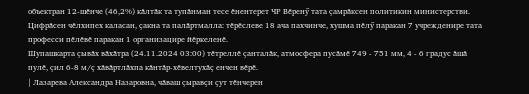объектран 12-шӗнче (46,2%) кӑлтӑк та тупӑнман тесе ӗнентерет ЧР Вӗренӳ тата ҫамрӑксен политикин министерстви.
Цифрӑсен чӗлхипех каласан, ҫакна та палӑртмалла: тӗрӗслеве 18 ача пахчинче, хушма пӗлӳ паракан 7 учрежденире тата професси пӗлӗвӗ паракан 1 организацире йӗркеленӗ.
Шупашкарта ҫывӑх вӑхӑтра (24.11.2024 03:00) тӗтреллӗ ҫанталӑк, атмосфера пусӑмӗ 749 - 751 мм, 4 - 6 градус ӑшӑ пулӗ, ҫил 6-8 м/ҫ хӑвӑртлӑхпа кӑнтӑр-хӗвелтухӑҫ енчен вӗрӗ.
| Лазарева Александра Назаровна, чӑваш ҫыравҫи ҫут тӗнчерен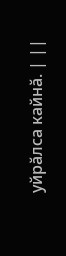уйрӑлса кайнӑ. | ||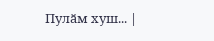Пулӑм хуш... |